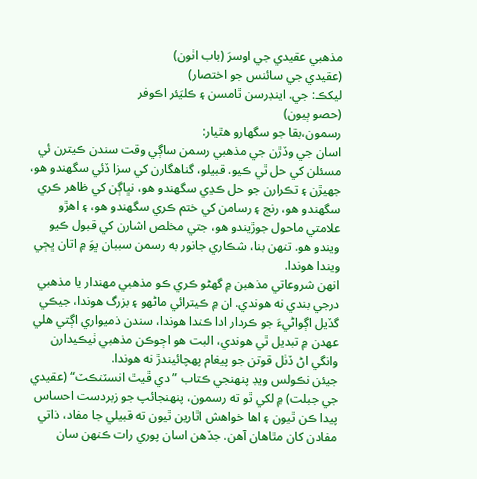مذهبي عقيدي جي اوسرَ (باب اٺون)
(عقيدي جي سائنس جو اختصار)
ليکڪ: جي. اينڊرسن ٿامسن ۽ ڪليَئر اڪوفر
(حصو ٻيون)
رسمون،بقا جو سگهارو هٿيار:
اسان جي وڏڙن جي مذهبي رسمن ساڳي وقت سندن ڪيترن ئي مسئلن کي حل ٿي ڪيو. قبيلو، گناهگارن کي سزا ڏئي سگهندو هو، جهيڙن ۽ تڪرارن جو حل ڪڍي سگهندو هو، نڀاڳن کي ظاهر ڪري سگهندو هو، رنج ۽ رسامن کي ختم ڪري سگهندو هو، ۽ اهڙو علامتي ماحول جوڙيندو هو، جتي مخلص اشارن کي قبول ڪيو ويندو هو. تنهن بنا، شڪاري جانور به رسمن سببان ڀوَ ۾ اتان ڀڄي ويندا هوندا.
انهن شروعاتي مذهبن ۾ گهڻو ڪري ڪو مذهبي مهندار يا مذهبي درجي بندي نه هوندي. ان ۾ ڪيترائي ماڻهو ۽ بزرگ هوندا، جيڪي گڏيل اڳواڻيءَ جو ڪردار ادا ڪندا هوندا، سندن ذميواري اڳتي هلي عهدن ۾ تبديل ٿي هوندي، البت هو اڄوڪن مذهبي ٺيڪيدارن وانگي اڻ ڏٺل قوتن جو پيغام پهچائيندڙ نه هوندا.
جيئن نڪولس ويڊ پنهنجي ڪتاب ”دي ڦيٿ انسٽنڪٽ“ (عقيدي جي جبلت) ۾ لکي ٿو ته رسمون، پنهنجائپ جو زبردست احساس پيدا ڪن ٿيون ۽ اها خواهش اٿارين ٿيون ته قبيلي جا مفاد، ذاتي مفادن کان مٿاهان آهن. جڏهن اسان پوري رات ڪنهن سان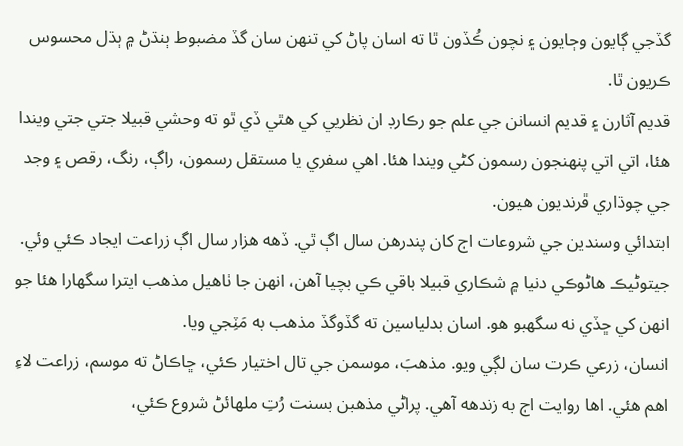گڏجي ڳايون وڄايون ۽ نچون ڪُڏون ٿا ته اسان پاڻ کي تنهن سان گڏ مضبوط ٻنڌڻ ۾ ٻڌل محسوس ڪريون ٿا.
قديم آثارن ۽ قديم انسانن جي علم جو رڪارڊ ان نظريي کي هٿي ڏي ٿو ته وحشي قبيلا جتي جتي ويندا هئا، اتي اتي پنهنجون رسمون کڻي ويندا هئا. اهي سفري يا مستقل رسمون، راڳ، رنگ، رقص ۽ وجد جي چوڌاري ڦرنديون هيون.
ابتدائي وسندين جي شروعات اڄ کان پندرهن سال اڳ ٿي. ڏهه هزار سال اڳ زراعت ايجاد ڪئي وئي. جيتوڻيڪ هاڻوڪي دنيا ۾ شڪاري قبيلا باقي ڪي بچيا آهن، انهن جا ٺاهيل مذهب ايترا سگهارا هئا جو انهن کي ڇڏي نه سگهبو هو. اسان بدلياسين ته گڏوگڏ مذهب به مَٽِجي ويا.
انسان، زرعي ڪرت سان لڳي ويو. مذهبَ، موسمن جي تال اختيار ڪئي، ڇاڪاڻ ته موسم، زراعت لاءِ اهم هئي. اها روايت اڄ به زندهه آهي. پراڻي مذهبن بسنت رُتِ ملهائڻ شروع ڪئي،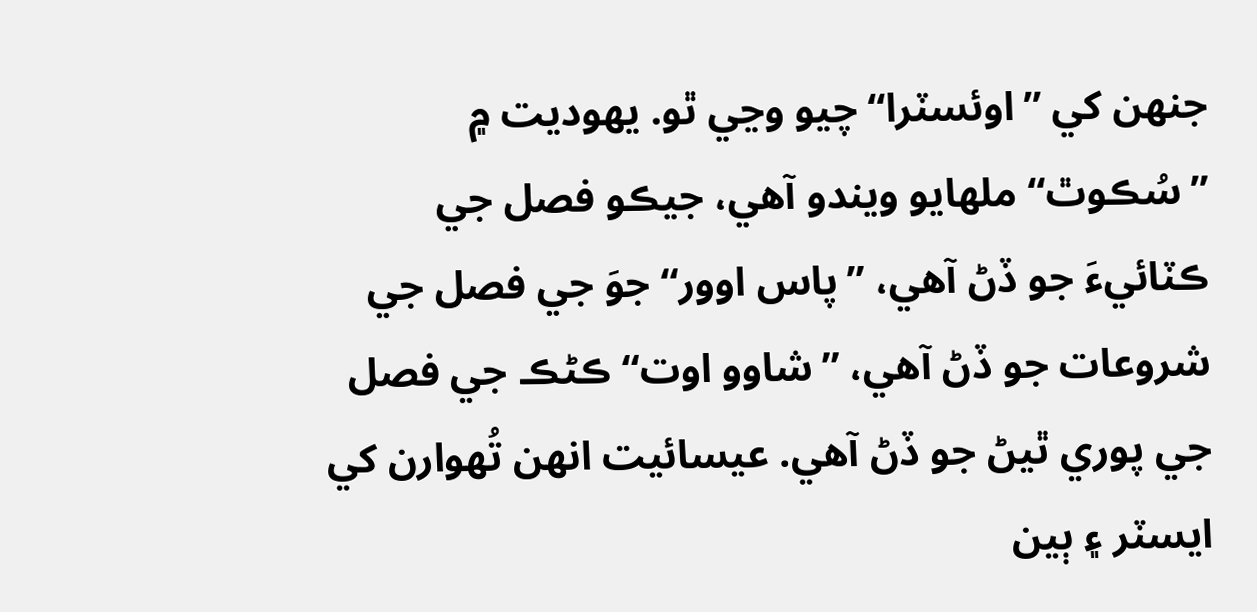جنهن کي ”اوئسٽرا“ چيو وڃي ٿو. يهوديت ۾ ”سُڪوٿ“ ملهايو ويندو آهي، جيڪو فصل جي ڪٽائيءَ جو ڏڻ آهي، ”پاس اوور“ جوَ جي فصل جي شروعات جو ڏڻ آهي، ”شاوو اوت“ ڪڻڪ جي فصل جي پوري ٿيڻ جو ڏڻ آهي. عيسائيت انهن تُهوارن کي ايسٽر ۽ ٻين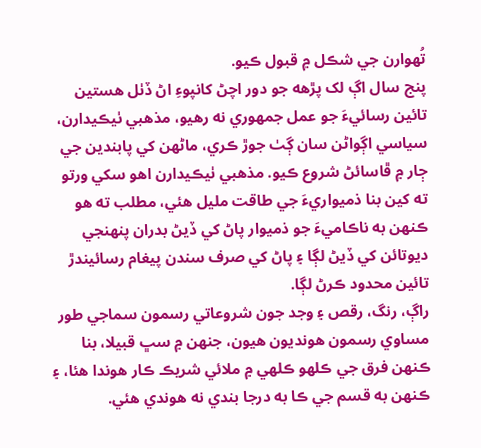تُهوارن جي شڪل ۾ قبول ڪيو.
پنج سال اڳ لک پڙهه جو دور اچڻ کانپوءِ اڻ ڏٺل هستين تائين رسائيءَ جو عمل جمهوري نه رهيو، مذهبي ٺيڪيدارن، سياسي اڳواڻن سان ڳٺ جوڙ ڪري، ماڻهن کي پابندين جي ڄار ۾ ڦاسائڻ شروع ڪيو. مذهبي ٺيڪيدارن اهو سکي ورتو ته کين بنا ذميواريءَ جي طاقت مليل هئي، مطلب ته هو ڪنهن به ناڪاميءَ جو ذميوار پاڻ کي ڏيڻ بدران پنهنجي ديوتائن کي ڏيڻ لڳا ۽ پاڻ کي صرف سندن پيغام رسائيندڙ تائين محدود ڪرڻ لڳا.
راڳ، رنگ، رقص ۽ وجد جون شروعاتي رسمون سماجي طور مساوي رسمون هونديون هيون، جنهن ۾ سڀ قبيلا، بنا ڪنهن فرق جي ڪلهو ڪلهي ۾ ملائي شريڪ ڪار هوندا هئا، ۽ ڪنهن به قسم جي ڪا به درجا بندي نه هوندي هئي.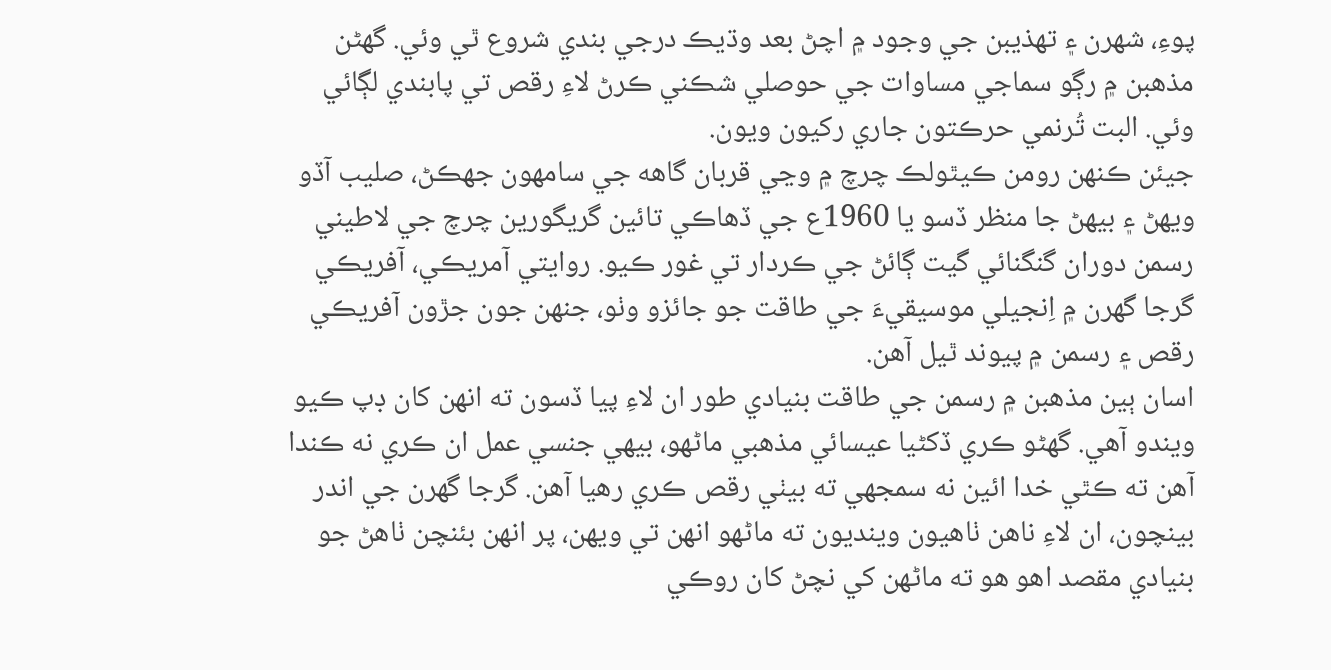پوءِ، شهرن ۽ تهذيبن جي وجود ۾ اچڻ بعد وڌيڪ درجي بندي شروع ٿي وئي. گهڻن مذهبن ۾ رڳو سماجي مساوات جي حوصلي شڪني ڪرڻ لاءِ رقص تي پابندي لڳائي وئي. البت تُرنمي حرڪتون جاري رکيون ويون.
جيئن ڪنهن رومن ڪيٿولڪ چرچ ۾ وڃي قربان گاهه جي سامهون جهڪڻ، صليب آڏو ويهڻ ۽ بيهڻ جا منظر ڏسو يا 1960ع جي ڏهاڪي تائين گريگورين چرچ جي لاطيني رسمن دوران گنگنائي گيت ڳائڻ جي ڪردار تي غور ڪيو. روايتي آمريڪي، آفريڪي گرجا گهرن ۾ اِنجيلي موسيقيءَ جي طاقت جو جائزو وٺو، جنهن جون جڙون آفريڪي رقص ۽ رسمن ۾ پيوند ٿيل آهن.
اسان ٻين مذهبن ۾ رسمن جي طاقت بنيادي طور ان لاءِ پيا ڏسون ته انهن کان ڊپ ڪيو ويندو آهي. گهڻو ڪري ڏکڻيا عيسائي مذهبي ماڻهو، بيهي جنسي عمل ان ڪري نه ڪندا آهن ته ڪٿي خدا ائين نه سمجهي ته بيٺي رقص ڪري رهيا آهن. گرجا گهرن جي اندر بينچون، ان لاءِ ناهن ٺاهيون وينديون ته ماڻهو انهن تي ويهن، پر انهن بئنچن ٺاهڻ جو بنيادي مقصد اهو هو ته ماڻهن کي نچڻ کان روڪي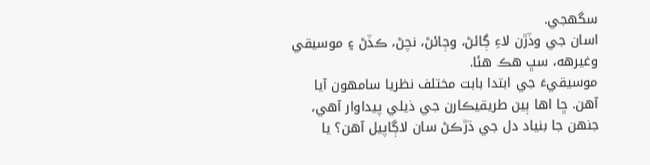سگهجي.
اسان جي وڏڙن لاءِ ڳائڻ، وڄائڻ، نچڻ، ڪڏڻ ۽ موسيقي وغيرهه، سڀ هڪ هئا.
موسيقيءَ جي ابتدا بابت مختلف نظريا سامهون آيا آهن. ڇا اها ٻين طريقيڪارن جي ذيلي پيداوار آهي، جنهن جا بنياد دل جي ڌڙڪڻ سان لاڳاپيل آهن؟ يا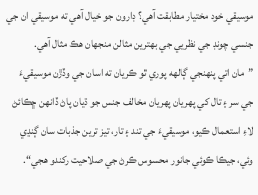موسيقي خود مختيار مطابقت آهي؟ ڊارون جو خيال آهي ته موسيقي ان جي جنسي چونڊ جي نظريي جي بهترين مثالن منجهان هڪ مثال آهي.
”مان اتي پنهنجي ڳالهه پوري ٿو ڪريان ته اسان جي وڏڙن موسيقيءَ جي سر ۽ تال کي پهريان پهريان مخالف جنس جو ڌيان پاڻ ڏانهن ڇڪائڻ لاءِ استعمال ڪيو، موسيقيءَ جي تند ۽ تار، تيز ترين جذبات سان ڳنڍي وئي، جيڪا ڪوئي جانور محسوس ڪرڻ جي صلاحيت رکندو هجي“.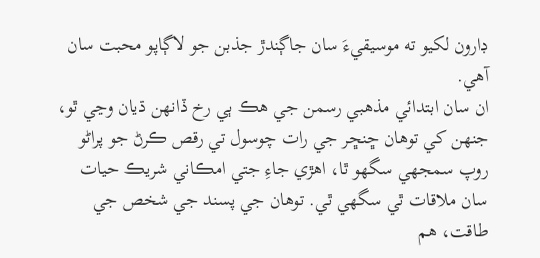ڊارون لکيو ته موسيقيءَ سان جاڳندڙ جذبن جو لاڳاپو محبت سان آهي.
ان سان ابتدائي مذهبي رسمن جي هڪ ٻي رخ ڏانهن ڌيان وڃي ٿو، جنهن کي توهان ڇنڇر جي رات چوسول تي رقص ڪرڻ جو پراڻو روپ سمجهي سگهو ٿا، اهڙي جاءِ جتي امڪاني شريڪ حيات سان ملاقات ٿي سگهي ٿي. توهان جي پسند جي شخص جي طاقت، هم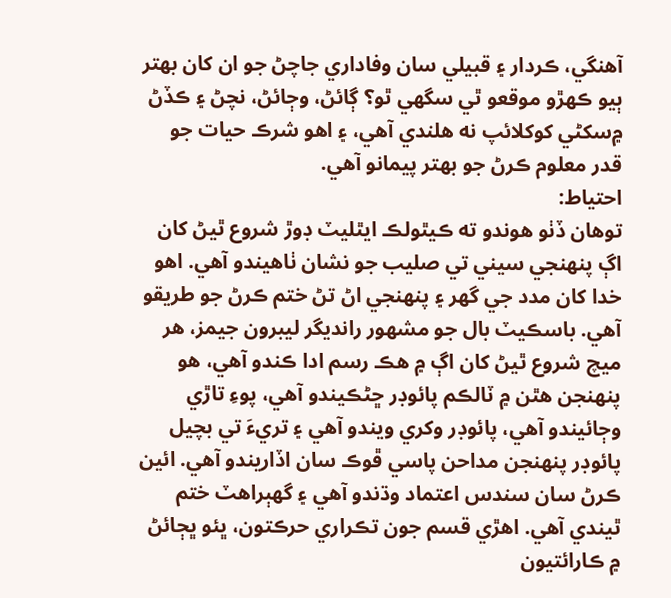آهنگي، ڪردار ۽ قبيلي سان وفاداري جاچڻ جو ان کان بهتر ٻيو ڪهڙو موقعو ٿي سگهي ٿو؟ ڳائڻ، وڄائڻ، نچڻ ۽ ڪڏڻ ۾سکڻي کوکلائپ نه هلندي آهي، ۽ اهو شرڪ حيات جو قدر معلوم ڪرڻ جو بهتر پيمانو آهي.
احتياط:
توهان ڏٺو هوندو ته ڪيٿولڪ ايٿليٽ ڊوڙ شروع ٿيڻ کان اڳ پنهنجي سيني تي صليب جو نشان ٺاهيندو آهي. اهو خدا کان مدد جي گهر ۽ پنهنجي اڻ تڻ ختم ڪرڻ جو طريقو آهي. باسڪيٽ بال جو مشهور رانديگر ليبرون جيمز، هر ميچ شروع ٿيڻ کان اڳ ۾ هڪ رسم ادا ڪندو آهي، هو پنهنجن هٿن ۾ ٽالڪم پائوڊر ڇڻڪيندو آهي، پوءِ تاڙي وڄائيندو آهي، پائوڊر وکري ويندو آهي ۽ تريءَ تي بچيل پائوڊر پنهنجن مداحن پاسي ڦوڪ سان اڏاريندو آهي. ائين ڪرڻ سان سندس اعتماد وڌندو آهي ۽ گهٻراهٽ ختم ٿيندي آهي. اهڙي قسم جون تڪراري حرڪتون، ڀئو ڀڄائڻ ۾ ڪارائتيون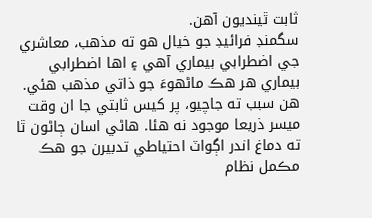ثابت ٿينديون آهن.
سگمنڊ فرائيڊ جو خيال هو ته مذهب، معاشري جي اضطرابي بيماري آهي ۽ اها اضطرابي بيماري هر هڪ ماڻهوءَ جو ذاتي مذهب هئي. هن سبب ته جاچيو، پر کيس ثابتي جا ان وقت ميسر ذريعا موجود نه هئا. هاڻي اسان ڄاڻون ٿا ته دماغ اندر اڳواٽ احتياطي تدبيرن جو هڪ مڪمل نظام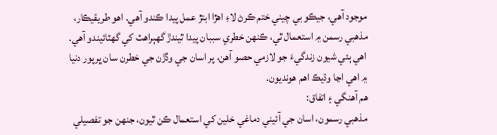موجود آهي، جيڪو بي چيني ختم ڪرڻ لاءِ اهڙا ابتڙ عمل پيدا ڪندو آهي. اهو طريقيڪار، مذهبي رسمن ۾ استعمال ٿي، ڪنهن خطري سببان پيدا ٿيندڙ گهٻراهٽ کي گهٽائيندو آهي. اهي ٻئي شيون زندگيءَ جو لازمي حصو آهن، پر اسان جي وڏڙن جي خطرن سان ڀرپور دنيا ۾ اهي اڃا وڌيڪ اهم هونديون.
هم آهنگي ۽ اتفاق:
مذهبي رسمون، اسان جي آئيني دماغي خلين کي استعمال ڪن ٿيون، جنهن جو تفصيلي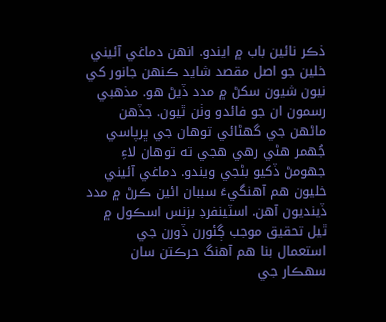ذڪر نائين باب ۾ ايندو. انهن دماغي آئيني خلين جو اصل مقصد شايد ڪنهن جانور کي نيون شيون سکڻ ۾ مدد ڏيڻ هو. مذهبي رسمون ان جو فائدو وٺن ٿيون. جڏهن ماڻهن جي گهڻائي توهان جي ڀرپاسي جُهمر هڻي رهي هجي ته توهان لاءِ جهومڻ ڏکيو بڻجي ويندو. دماغي آئيني خليون هم آهنگيءَ سببان ائين ڪرڻ ۾ مدد ڏينديون آهن. اسٽينفرڊ بزنس اسڪول ۾ ٿيل تحقيق موجب ڳئورن ڏورن جي استعمال بنا هم آهنگ حرڪتن سان سهڪار جي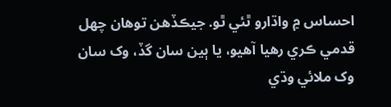احساس ۾ واڌارو ٿئي ٿو. جيڪڏهن توهان چهل قدمي ڪري رهيا آهيو، يا ٻين سان گڏ، وک سان وک ملائي وڌي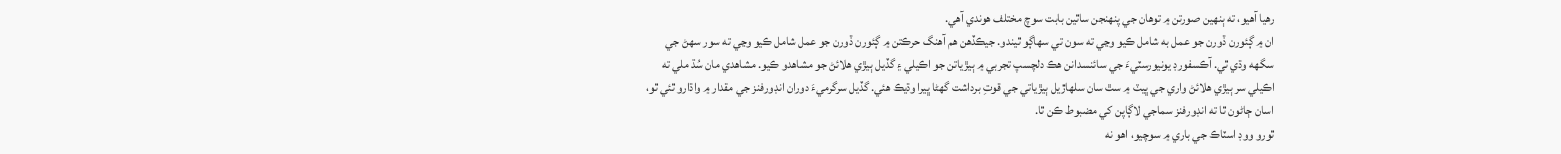رهيا آهيو، ته ٻنهين صورتن ۾ توهان جي پنهنجن ساٿين بابت سوچ مختلف هوندي آهي.
ان ۾ ڳئورن ڏورن جو عمل به شامل ڪيو وڃي ته سون تي سهاڳو ٿيندو. جيڪڏهن هم آهنگ حرڪتن ۾ ڳئورن ڏورن جو عمل شامل ڪيو وڃي ته سور سهڻ جي سگهه وڌي ٿي. آڪسفورڊ يونيورسٽيءَ جي سائنسدانن هڪ دلچسپ تجربي ۾ ٻيڙياتن جو اڪيلي ۽ گڏيل ٻيڙي هلائڻ جو مشاهدو ڪيو. مشاهدي مان سُڌ ملي ته اڪيلي سر ٻيڙي هلائڻ واري جي ڀيٽ ۾ سٿ سان سلهاڙيل ٻيڙياتي جي قوتِ برداشت گهڻا ڀيرا وڌيڪ هئي. گڏيل سرگرميءَ دوران انڊورفنز جي مقدار ۾ واڌارو ٿئي ٿو، اسان ڄاڻون ٿا ته انڊورفنز سماجي لاڳاپن کي مضبوط ڪن ٿا.
ٿورو ووڊ اسٽاڪ جي باري ۾ سوچيو، اهو نه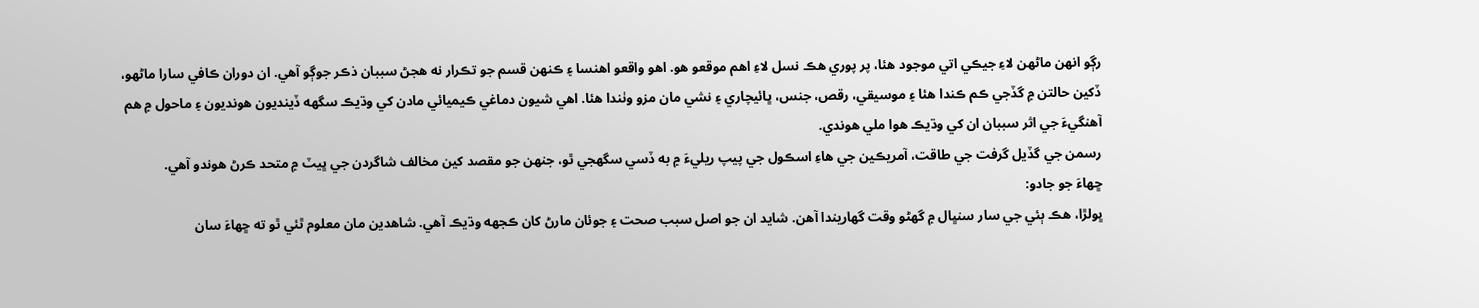رڳو انهن ماڻهن لاءِ جيڪي اتي موجود هئا، پر پوري هڪ نسل لاءِ اهم موقعو هو. اهو واقعو اهنسا ۽ ڪنهن قسم جو تڪرار نه هجڻ سببان ذڪر جوڳو آهي. ان دوران ڪافي سارا ماڻهو، ڏکين حالتن ۾ گڏجي ڪم ڪندا هئا ۽ موسيقي، رقص، جنس، ڀائيچاري ۽ نشي مان مزو وٺندا هئا. اهي شيون دماغي ڪيميائي مادن کي وڌيڪ سگهه ڏينديون هونديون ۽ ماحول ۾ هم آهنگيءَ جي اثر سببان ان کي وڌيڪ هوا ملي هوندي.
رسمن جي گڏيل گرفت جي طاقت، آمريڪين جي هاءِ اسڪول جي پيپ ريليءَ ۾ به ڏسي سگهجي ٿو، جنهن جو مقصد کين مخالف شاگردن جي ڀيٽ ۾ متحد ڪرڻ هوندو آهي.
ڇهاءَ جو جادو:
ڀولڙا، هڪ ٻئي جي سار سنڀال ۾ گهڻو وقت گهاريندا آهن. شايد ان جو اصل سبب صحت ۽ جوئان مارڻ کان ڪجهه وڌيڪ آهي. شاهدين مان معلوم ٿئي ٿو ته ڇهاءَ سان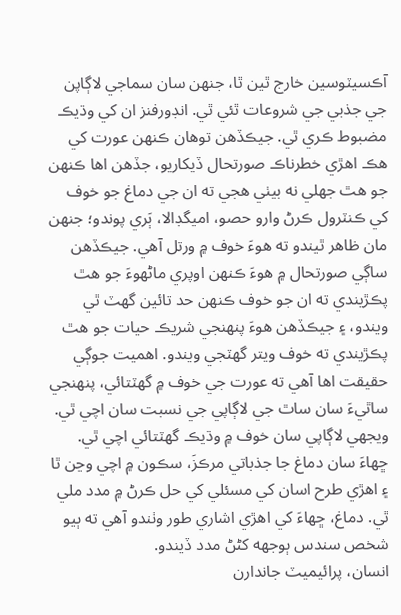آڪسيٽوسين خارج ٿين ٿا، جنهن سان سماجي لاڳاپن جي جذبي جي شروعات ٿئي ٿي. انڊورفنز ان کي وڌيڪ مضبوط ڪري ٿي. جيڪڏهن توهان ڪنهن عورت کي هڪ اهڙي خطرناڪ صورتحال ڏيکاريو، جڏهن اها ڪنهن جو هٿ جهلي نه بيٺي هجي ته ان جي دماغ جو خوف کي ڪنٽرول ڪرڻ وارو حصو، اميگڊالا، ٻَري پوندو؛ جنهن مان ظاهر ٿيندو ته هوءَ خوف ۾ ورتل آهي. جيڪڏهن ساڳي صورتحال ۾ هوءَ ڪنهن اوپري ماڻهوءَ جو هٿ پڪڙيندي ته ان جو خوف ڪنهن حد تائين گهٽ ٿي ويندو، ۽ جيڪڏهن هوءَ پنهنجي شريڪ حيات جو هٿ پڪڙيندي ته خوف ويتر گهٽجي ويندو. اهميت جوڳي حقيقت اها آهي ته عورت جي خوف ۾ گهٽتائي، پنهنجي ساٿيءَ سان ساٿ جي لاڳاپي جي نسبت سان اچي ٿي. ويجهي لاڳاپي سان خوف ۾ وڌيڪ گهٽتائي اچي ٿي.
ڇهاءَ سان دماغ جا جذباتي مرڪزَ، سڪون ۾ اچي وڃن ٿا ۽ اهڙي طرح اسان کي مسئلي کي حل ڪرڻ ۾ مدد ملي ٿي. دماغ، ڇهاءَ کي اهڙي اشاري طور وٺندو آهي ته ٻيو شخص سندس ٻوجهه کڻڻ مدد ڏيندو.
انسان، پرائيميٽ جاندارن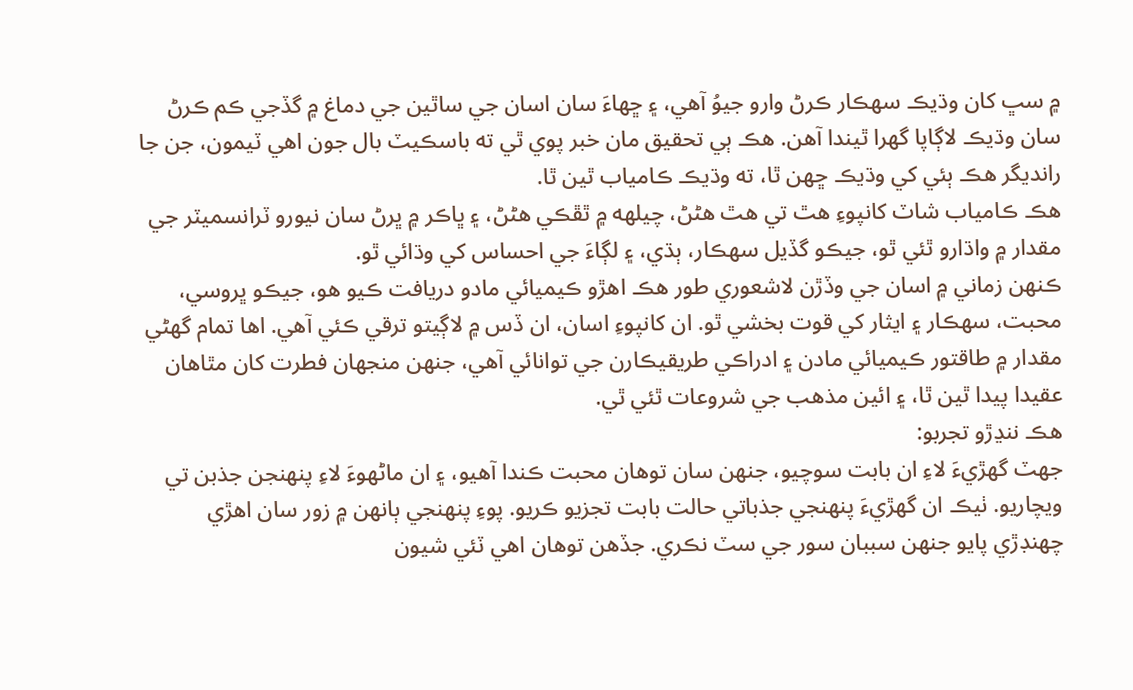۾ سڀ کان وڌيڪ سهڪار ڪرڻ وارو جيوُ آهي، ۽ ڇهاءَ سان اسان جي ساٿين جي دماغ ۾ گڏجي ڪم ڪرڻ سان وڌيڪ لاڳاپا گهرا ٿيندا آهن. هڪ ٻي تحقيق مان خبر پوي ٿي ته باسڪيٽ بال جون اهي ٽيمون، جن جا رانديگر هڪ ٻئي کي وڌيڪ ڇهن ٿا، ته وڌيڪ ڪامياب ٿين ٿا.
هڪ ڪامياب شاٽ کانپوءِ هٿ تي هٿ هڻڻ، چيلهه ۾ ٿڦڪي هڻڻ، ۽ ڀاڪر ۾ ڀرڻ سان نيورو ٽرانسميٽر جي مقدار ۾ واڌارو ٿئي ٿو، جيڪو گڏيل سهڪار، ٻڌي، ۽ لڳاءَ جي احساس کي وڌائي ٿو.
ڪنهن زماني ۾ اسان جي وڏڙن لاشعوري طور هڪ اهڙو ڪيميائي مادو دريافت ڪيو هو، جيڪو ڀروسي، محبت، سهڪار ۽ ايثار کي قوت بخشي ٿو. ان کانپوءِ اسان، ان ڏس ۾ لاڳيتو ترقي ڪئي آهي. اها تمام گهڻي مقدار ۾ طاقتور ڪيميائي مادن ۽ ادراڪي طريقيڪارن جي توانائي آهي، جنهن منجهان فطرت کان مٿاهان عقيدا پيدا ٿين ٿا، ۽ ائين مذهب جي شروعات ٿئي ٿي.
هڪ ننڍڙو تجربو:
جهٽ گهڙيءَ لاءِ ان بابت سوچيو، جنهن سان توهان محبت ڪندا آهيو، ۽ ان ماڻهوءَ لاءِ پنهنجن جذبن تي ويچاريو. ٺيڪ ان گهڙيءَ پنهنجي جذباتي حالت بابت تجزيو ڪريو. پوءِ پنهنجي ٻانهن ۾ زور سان اهڙي چهنڊڙي پايو جنهن سببان سور جي سٽ نڪري. جڏهن توهان اهي ٽئي شيون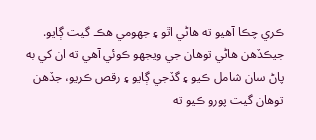ڪري چڪا آهيو ته هاڻي اٿو ۽ جهومي هڪ گيت ڳايو. جيڪڏهن هاڻي توهان جي ويجهو ڪوئي آهي ته ان کي به پاڻ سان شامل ڪيو ۽ گڏجي ڳايو ۽ رقص ڪريو، جڏهن توهان گيت پورو ڪيو ته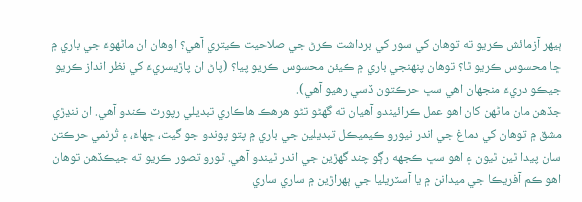ٻيهر آزمائش ڪريو ته توهان کي سور کي برداشت ڪرڻ جي صلاحيت ڪيتري آهي؟ اوهان ان ماڻهوءَ جي باري ۾ ڇا محسوس ڪريو ٿا؟ توهان پنهنجي باري ۾ ڪيئن محسوس ڪريو پيا؟ (پاڻ ان پاڙيسريءَ کي نظر انداز ڪريو جيڪو دريءَ منجهان اهي سڀ حرڪتون ڏسي رهيو آهي).
جڏهن مان ماڻهن کان اهو عمل ڪرائيندو آهيان ته گهڻو تڻو هرهڪ هاڪاري تبديلي رپورٽ ڪندو آهي. ان ننڍڙي مشق ۾ توهان کي دماغ جي اندر نيورو ڪيميڪل تبديلين جي باري ۾ پتو پوندو جو گيت، ڇهاءَ، ۽ تُرنمي حرڪتن سان پيدا ٿين ٿيون ۽ اهو سڀ ڪجهه رڳو چند گهڙين جي اندر ٿيندو آهي. ٿورو تصور ڪريو ته جيڪڏهن توهان اهو ڪم آفريڪا جي ميدانن ۾ يا آسٽريليا جي ٻهراڙين ۾ ساري ساري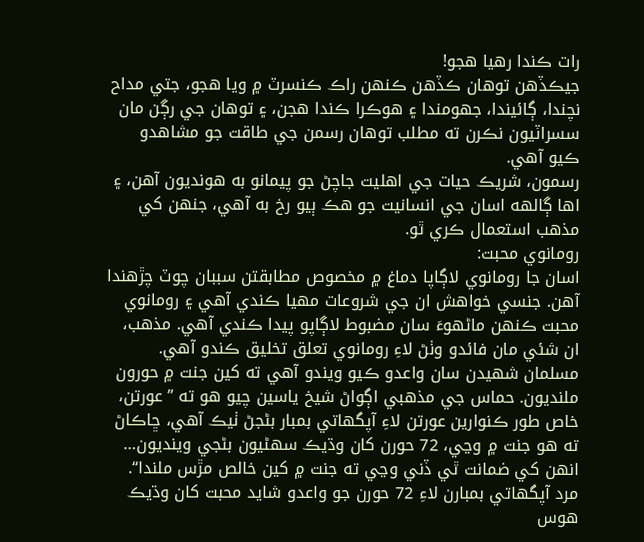رات ڪندا رهيا هجو!
جيڪڏهن توهان ڪڏهن ڪنهن راڪ ڪنسرٽ ۾ ويا هجو، جتي مداح نچندا، ڳائيندا، جهومندا ۽ هوڪرا ڪندا هجن، ۽ توهان جي رڳن مان سسراٽيون نڪرن ته مطلب توهان رسمن جي طاقت جو مشاهدو ڪيو آهي.
رسمون، شريڪ حيات جي اهليت جاچڻ جو پيمانو به هونديون آهن، ۽ اها ڳالهه اسان جي انسانيت جو هڪ ٻيو رخ به آهي، جنهن کي مذهب استعمال ڪري ٿو.
رومانوي محبت:
اسان جا رومانوي لاڳاپا دماغ ۾ مخصوص مطابقتن سببان چوٽ چڙهندا آهن. جنسي خواهش ان جي شروعات مهيا ڪندي آهي ۽ رومانوي محبت ڪنهن ماڻهوءَ سان مضبوط لاڳاپو پيدا ڪندي آهي. مذهب، ان شئي مان فائدو وٺڻ لاءِ رومانوي تعلق تخليق ڪندو آهي. مسلمان شهيدن سان واعدو ڪيو ويندو آهي ته کين جنت ۾ حورون ملنديون. حماس جي مذهبي اڳواڻ شيخ ياسين چيو هو ته ”عورتن، خاص طور ڪنوارين عورتن لاءِ آپگهاتي بمبار بڻجڻ ٺيڪ آهي، ڇاڪاڻ ته هو جنت ۾ وڃي، 72 حورن کان وڌيڪ سهڻيون بڻجي وينديون… انهن کي ضمانت ٿي ڏني وڃي ته جنت ۾ کين خالص مڙس ملندا“. مرد آپگهاتي بمبارن لاءِ 72 حورن جو واعدو شايد محبت کان وڌيڪ هوس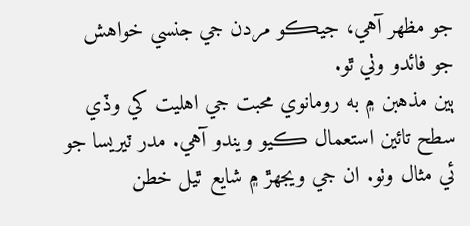جو مظهر آهي، جيڪو مردن جي جنسي خواهش جو فائدو وٺي ٿو.
ٻين مذهبن ۾ به رومانوي محبت جي اهليت کي وڏي سطح تائين استعمال ڪيو ويندو آهي. مدر ٽيريسا جو ئي مثال وٺو. ان جي ويجهڙ ۾ شايع ٿيل خطن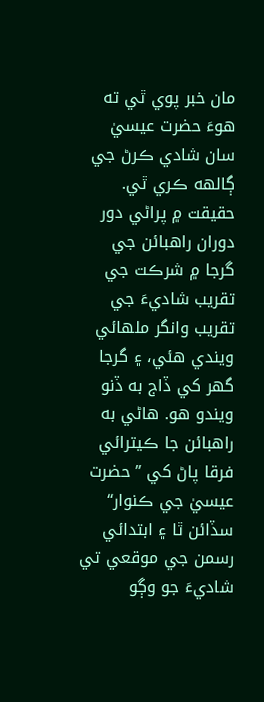مان خبر پوي ٿي ته هوءَ حضرت عيسيٰ سان شادي ڪرڻ جي ڳالهه ڪري ٿي. حقيقت ۾ پراڻي دور دوران راهبائن جي گرجا ۾ شرڪت جي تقريب شاديءَ جي تقريب وانگر ملهائي ويندي هئي، ۽ گرجا گهر کي ڏاج به ڏنو ويندو هو. هاڻي به راهبائن جا ڪيترائي فرقا پاڻ کي ”حضرت عيسيٰ جي ڪنوار“ سڏائن ٿا ۽ ابتدائي رسمن جي موقعي تي شاديءَ جو وڳو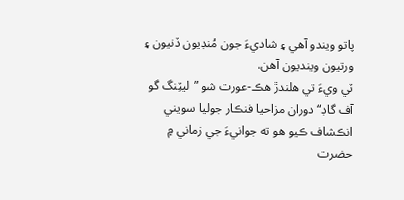پاتو ويندو آهي ۽ شاديءَ جون مُنڊيون ڏنيون ۽ ورتيون وينديون آهن.
ٽي ويءَ تي هلندڙ هڪ-عورت شو ”ليٽِنگ گو آف گاڊ“ دوران مزاحيا فنڪار جوليا سويني انڪشاف ڪيو هو ته جوانيءَ جي زماني ۾ حضرت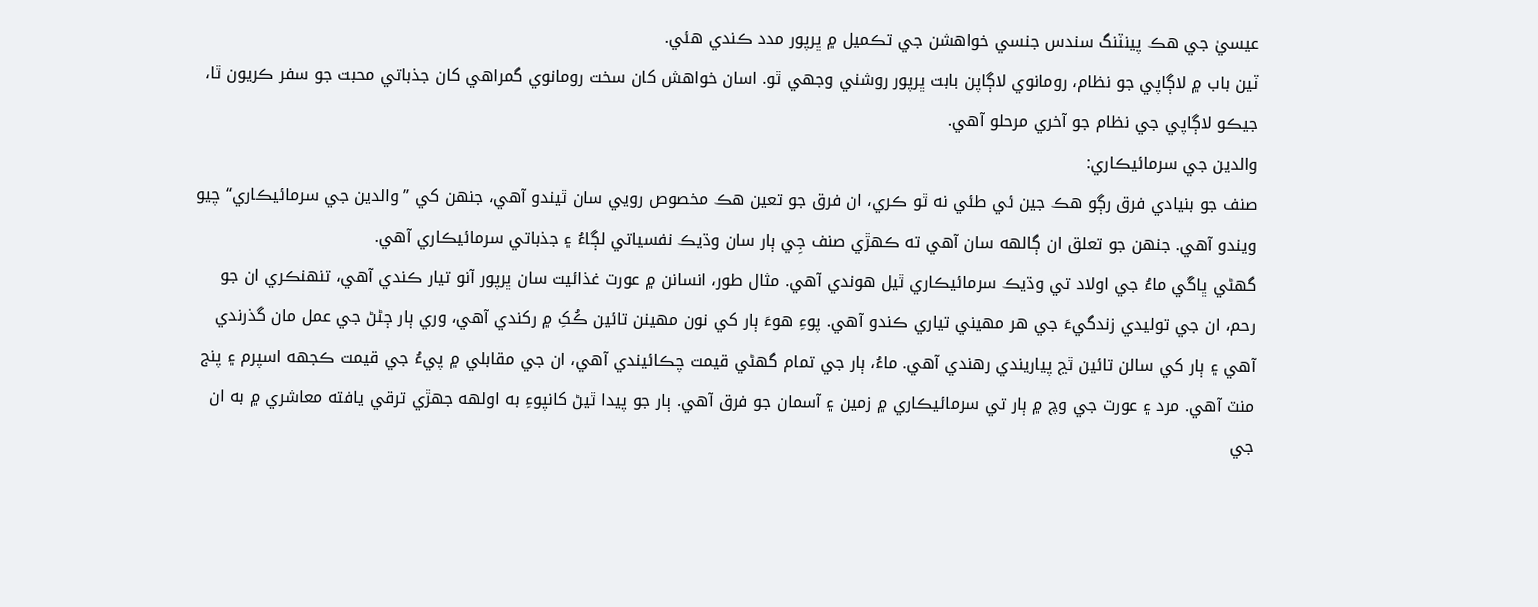عيسيٰ جي هڪ پينٽنگ سندس جنسي خواهشن جي تڪميل ۾ ڀرپور مدد ڪندي هئي.
ٽين باب ۾ لاڳاپي جو نظام، رومانوي لاڳاپن بابت ڀرپور روشني وجهي ٿو. اسان خواهش کان سخت رومانوي گمراهي کان جذباتي محبت جو سفر ڪريون ٿا، جيڪو لاڳاپي جي نظام جو آخري مرحلو آهي.
والدين جي سرمائيڪاري:
صنف جو بنيادي فرق رڳو هڪ جين ئي طئي نه ٿو ڪري، ان فرق جو تعين هڪ مخصوص رويي سان ٿيندو آهي، جنهن کي ”والدين جي سرمائيڪاري“ چيو ويندو آهي. جنهن جو تعلق ان ڳالهه سان آهي ته ڪهڙي صنف جِي ٻار سان وڌيڪ نفسياتي لڳاءُ ۽ جذباتي سرمائيڪاري آهي.
گهڻي ڀاڱي ماءُ جي اولاد تي وڌيڪ سرمائيڪاري ٿيل هوندي آهي. مثال طور، انسانن ۾ عورت غذائيت سان ڀرپور آنو تيار ڪندي آهي، تنهنڪري ان جو رحم، ان جي توليدي زندگيءَ جي هر مهيني تياري ڪندو آهي. پوءِ هوءَ ٻار کي نون مهينن تائين ڪُکِ ۾ رکندي آهي، وري ٻار ڄڻڻ جي عمل مان گذرندي آهي ۽ ٻار کي سالن تائين ٿڃ پياريندي رهندي آهي. ماءُ، ٻار جي تمام گهڻي قيمت چڪائيندي آهي، ان جي مقابلي ۾ پيءُ جي قيمت ڪجهه اسپرم ۽ پنج منٽ آهي. مرد ۽ عورت جي وچ ۾ ٻار تي سرمائيڪاري ۾ زمين ۽ آسمان جو فرق آهي. ٻار جو پيدا ٿيڻ کانپوءِ به اولهه جهڙي ترقي يافته معاشري ۾ به ان جي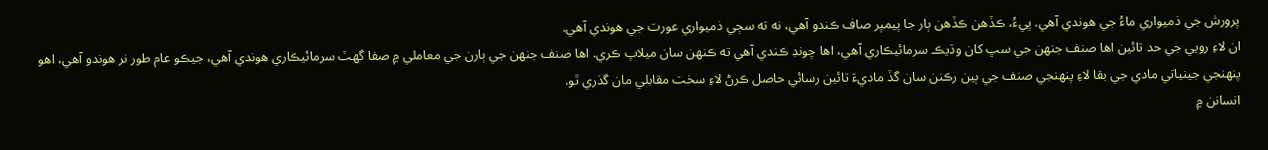پرورش جي ذميواري ماءُ جي هوندي آهي. پيءُ، ڪڏهن ڪڏهن ٻار جا پيمپر صاف ڪندو آهي، نه ته سڄي ذميواري عورت جي هوندي آهي.
ان لاءِ رويي جي حد تائين اها صنف جنهن جي سڀ کان وڌيڪ سرمائيڪاري آهي، اها چونڊ ڪندي آهي ته ڪنهن سان ميلاپ ڪري. اها صنف جنهن جي ٻارن جي معاملي ۾ صفا گهٽ سرمائيڪاري هوندي آهي، جيڪو عام طور نر هوندو آهي، اهو پنهنجي جينياتي مادي جي بقا لاءِ پنهنجي صنف جي ٻين رڪنن سان گڏ ماديءَ تائين رسائي حاصل ڪرڻ لاءِ سخت مقابلي مان گذري ٿو.
انسانن ۾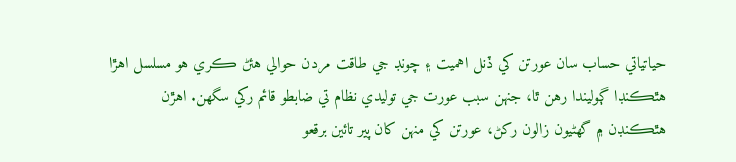حياتياتي حساب سان عورتن کي ڏنل اهميت ۽ چونڊ جي طاقت مردن حوالي هئڻ ڪري هو مسلسل اهڙا هٿڪنڊا ڳوليندا رهن ٿا، جنهن سبب عورت جي توليدي نظام تي ضابطو قائم رکي سگهن. اهڙن هٿڪنڊن ۾ گهڻيون زالون رکڻ، عورتن کي منهن کان پير تائين برقعو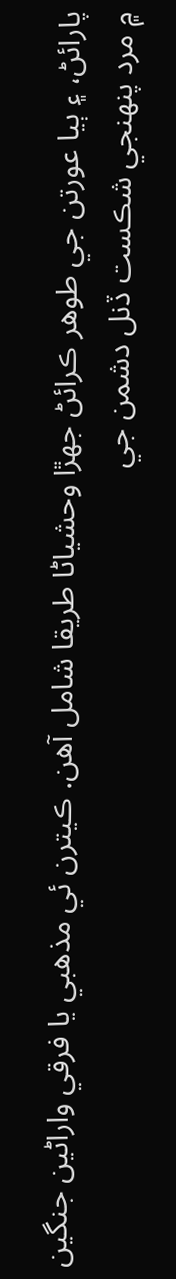پارائڻ، ۽ ٻيا عورتن جي طوهر ڪرائڻ جهڙا وحشياڻا طريقا شامل آهن. ڪيترن ئي مذهبي يا فرقي واراڻين جنگين ۾ مرد پنهنجي شڪست ڏنل دشمن جي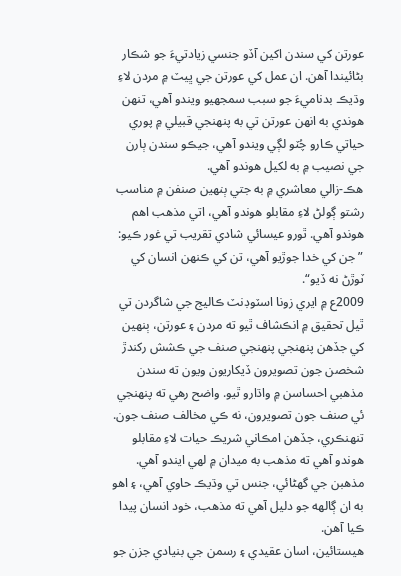عورتن کي سندن اکين آڏو جنسي زيادتيءَ جو شڪار بڻائيندا آهن. ان عمل کي عورتن جي ڀيٽ ۾ مردن لاءِ وڌيڪ بدناميءَ جو سبب سمجهيو ويندو آهي، تنهن هوندي به انهن عورتن تي به پنهنجي قبيلي ۾ پوري حياتي ڪارو چُٽو لڳي ويندو آهي، جيڪو سندن ٻارن جي نصيب ۾ به لکيل هوندو آهي.
هڪ-زالي معاشري ۾ به جتي ٻنهين صنفن ۾ مناسب رشتو ڳولڻ لاءِ مقابلو هوندو آهي، اتي مذهب اهم هوندو آهي. ٿورو عيسائي شادي تقريب تي غور ڪيو: ”جن کي خدا جوڙيو آهي، تن کي ڪنهن انسان کي ٽوڙڻ نه ڏيو“.
2009ع ۾ ايري زونا اسٽوڊنٽ ڪاليج جي شاگردن تي ٿيل تحقيق ۾ انڪشاف ٿيو ته مردن ۽ عورتن، ٻنهين کي جڏهن پنهنجي پنهنجي صنف جي ڪشش رکندڙ شخصن جون تصويرون ڏيکاريون ويون ته سندن مذهبي احساسن ۾ واڌارو ٿيو. واضح رهي ته پنهنجي ئي صنف جون تصويرون، نه ڪي مخالف صنف جون. تنهنڪري، جڏهن امڪاني شريڪ حيات لاءِ مقابلو هوندو آهي ته مذهب به ميدان ۾ لهي ايندو آهي.
مذهبن جي گهڻائي، جنس تي وڌيڪ حاوي آهي، ۽ اهو به ان ڳالهه جو دليل آهي ته مذهب، خود انسان پيدا ڪيا آهن.
هيستائين، اسان عقيدي ۽ رسمن جي بنيادي جزن جو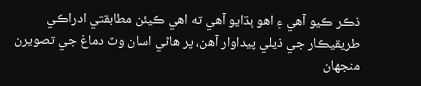ذڪر ڪيو آهي ۽ اهو ٻڌايو آهي ته اهي ڪيئن مطابقتي ادراڪي طريقيڪار جي ذيلي پيداوار آهن، پر هاڻي اسان وٽ دماغ جي تصويرن منجهان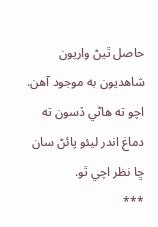حاصل ٿيڻ واريون شاهديون به موجود آهن. اچو ته هاڻي ڏسون ته دماغ اندر ليئو پائڻ سان ڇا نظر اچي ٿو.
***